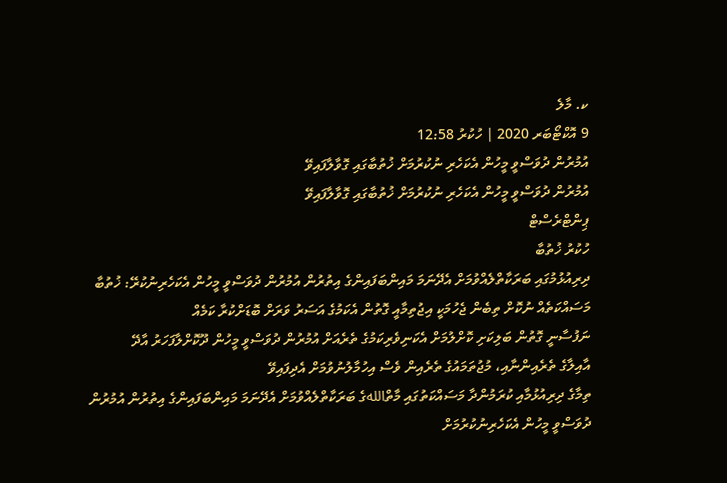ކ. މާލެ
9 އޮކްޓޯބަރ 2020 | ހުކުރު 12:58
އުމުރުން ދުވަސްވީ މީހުން އެކަހެރި ނުކުރުމަށް ޚުތުބާގައި ގޮވާލާފައިވޭ
އުމުރުން ދުވަސްވީ މީހުން އެކަހެރި ނުކުރުމަށް ޚުތުބާގައި ގޮވާލާފައިވޭ
ޕިންޓްރެސްޓް
ހުކުރު ޚުތުބާ
ދިރިއުޅުމުގައި ބަރަކާތްލެއްވުމަށް އެދޭނަމަ މައިންބަފައިންގެ އިތުރުން އުމުރުން ދުވަސްވީ މީހުން އެކަހެރިނުކުރޭ: ޚުތުބާ
މަސައްކަތެއް ނުކޮށް ތިބެން ޖެހުމަކީ އިޖުތިމާއީ ގޮތުން އެކަމުގެ އަސަރު ވަރަށް ބޮޑަށްކުރާ ކަމެއް
ނަފުސާނީ ގޮތުން ބަލިކަށި ކޮށްލުމަށް އެކަނިވެރިކަމުގެ ތެރެއަށް އުމުރުން ދުވަސްވީ މީހުން ދޫކޮށްލާފަހަރު އާދޭ
އާއިލާގެ ތެރެއިންނާއި، މުޖުތަމައުގެ ތެރެއިން ވެސް އިހުމާލުނުވުމަށް އެދިފައިވޭ
ތިމާގެ ދިރިއުޅުމާއި ކުރަމުންދާ މަސައްކަތުގައި މާތްاللهގެ ބަރަކާތްލެއްވުމަށް އެދޭނަމަ މައިންބަފައިންގެ އިތުރުން އުމުރުން ދުވަސްވީ މީހުން އެކަހެރިނުކުރުމަށް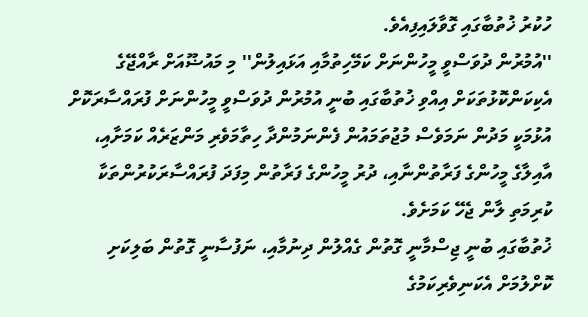ހުކުރު ޚުތުބާގައި ގޮވާލައިފިއެވެ.
''އުމުރުން ދުވަސްވީ މީހުންނަށް ކަމޭހިތުމާއި އަޅައިލުން'' މި މައުޟޫއަށް ރާއްޖޭގެ އެކިކަންކޮޅުތަކަށް އިއްވި ޚުތުބާގައި ބުނީ އުމުރުން ދުވަސްވީ މީހުންނަށް ފުރައްސާރަކޮށް އުޅުމަކީ މަދުން ނަމަވެސް މުޖުތަމައުން ފެންނަމުންދާ ހިތާމަވެރި މަންޒަރެއް ކަމަށާއި، އާއިލާގެ މީހުންގެ ފަރާތުންނާއި، ދުރު މީހުންގެ ފަރާތުން މިފަދަ ފުރައްސާރަކުރުންތަކާ ކުރިމަތި ލާން ޖެހޭ ކަމަށެވެ.
ޚުތުބާގައި ބުނީ ޖިސްމާނީ ގޮތުން ގެއްލުން ދިނުމާއި، ނަފުސާނީ ގޮތުން ބަލިކަށި ކޮށްލުމަށް އެކަނިވެރިކަމުގެ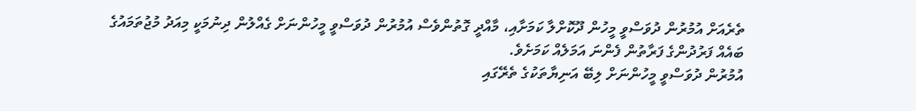ތެރެއަށް އުމުރުން ދުވަސްވީ މީހުން ދޫކޮށްލާ ކަމަށާއި، މާއްދީ ގޮތުންވެސް އުމުރުން ދުވަސްވީ މީހުންނަށް ގެއްލުން ދިނުމަކީ މިއަދު މުޖުތަމައުގެ ބައެއް ފަރުދުންގެ ފަރާތުން ފެންނަ އަމަލެއް ކަމަށެވެ.
އުމުރުން ދުވަސްވީ މީހުންނަށް ލިބޭ އަނިޔާތަކުގެ ތެރޭގައި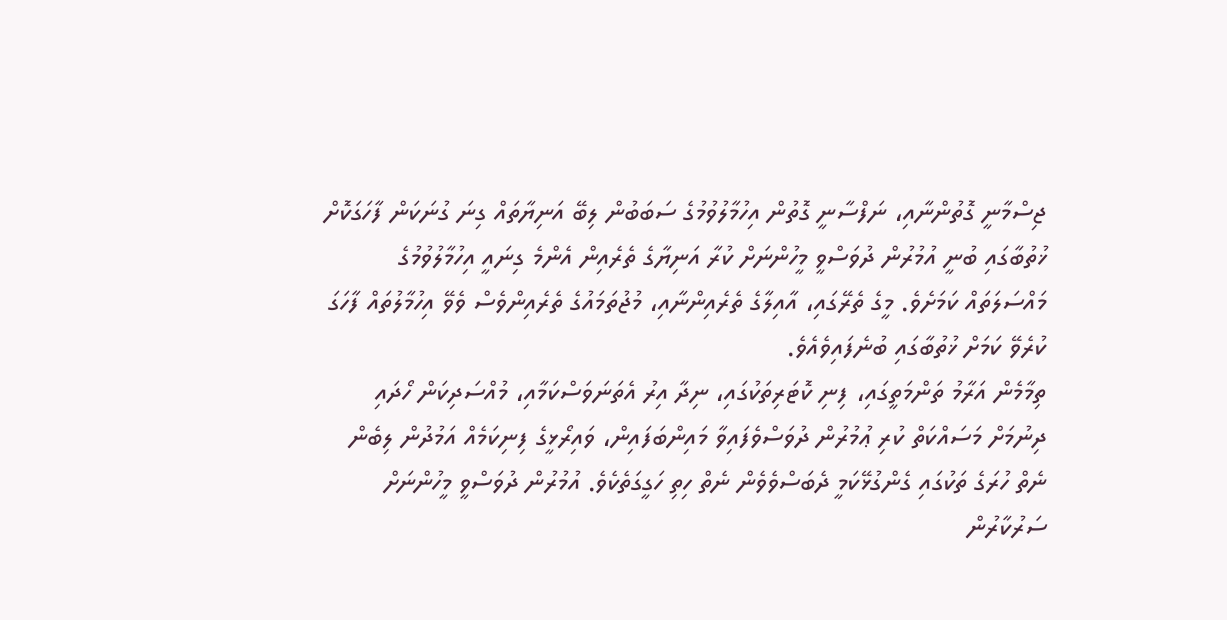ޖިސްމާނީ ގޮތުންނާއި، ނަފްސާނީ ގޮތުން އިހުމާލުވުމުގެ ސަބަބުން ލިބޭ އަނިޔާތައް ގިނަ ގުނަކަން ފާހަގަކޮށް ޚުތުބާގައި ބުނީ އުމުރުން ދުވަސްވީ މީހުންނަށް ކުރާ އަނިޔާގެ ތެރެއިން އެންމެ ގިނައީ އިހުމާލުވުމުގެ މައްސަލަތައް ކަމަށެވެ. މީގެ ތެރޭގައި، އާއިލާގެ ތެރެއިންނާއި، މުޖުތަމައުގެ ތެރެއިންވެސް ވެވޭ އިހުމާލުތައް ފާހަގަ ކުރެވޭ ކަމަށް ޚުތުބާގައި ބުނެފައިވެއެވެ.
ތިމާމެން އަރާމު ތަންމަތީގައި، ފިނި ކޮޓަރިތަކުގައި، ނިދާ އިރު އެތަނަވަސްކަމާއި، މުއްސަދިކަން ހޯދައި ދިނުމަށް މަސައްކަތް ކުރި ޢުމުރުން ދުވަސްވެފައިވާ މައިންބަފައިން، ވައިރޯޅީގެ ފިނިކަމެއް އަމުދުން ލިބެން ނެތް ހުރަގެ ތަކުގައި ގެންގުޅޭކަމީ ދެބަސްވެވެން ނެތް ހިތި ހަގީގަތެކެވެ. އުމުރުން ދުވަސްވީ މީހުންނަށް ސަރުކާރުން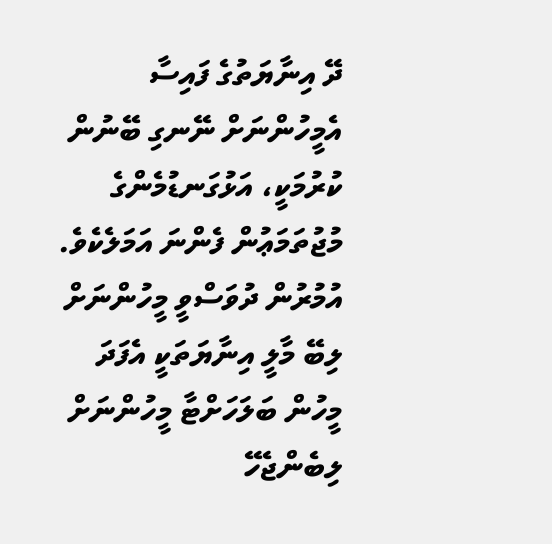ދޭ އިނާޔަތުގެ ފައިސާ އެމީހުންނަށް ނޭނގި ބޭނުން ކުރުމަކީ، އަޅުގަނޑުމެންގެ މުޖުތަމަޢުން ފެންނަ އަމަލެކެވެ. އުމުރުން ދުވަސްވީ މީހުންނަށް ލިބޭ މާލީ އިނާޔަތަކީ އެފަދަ މީހުން ބަލަހަށްޓާ މީހުންނަށް ލިބެންޖެހޭ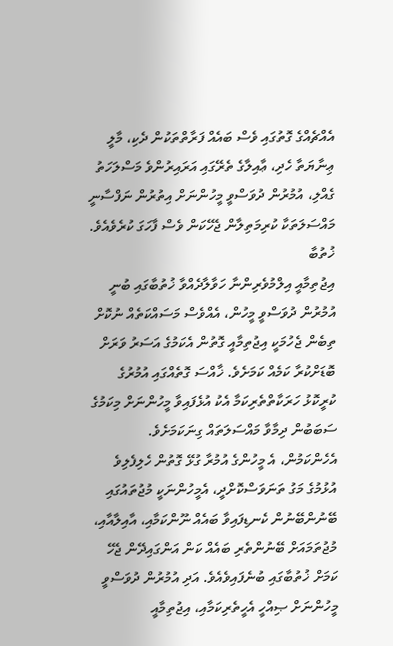އެއްޗެއްގެ ގޮތުގައި ވެސް ބައެއް ފަރާތްތަކުން ދެކި، މާލީ ޢިނާޔަތާ ހެދި، ޢާއިލާގެ ތެރޭގައި އަރައިރުންވެ މަސްލަހަތު ގެއްލި، އުމުރުން ދުވަސްވީ މީހުންނަށް އިތުރުން ނަފްސާނީ މައްސަލަތަކާ ކުރިމަތިލާން ޖެހޭކަން ވެސް ފާހަގަ ކުރެވެއެވެ.
ޚުތުބާ
އިޖުތިމާއީ އިލްމުވެރިންނާ ހަވާލާދެއްވާ ޚުތުބާގައި ބުނީ އުމުރުން ދުވަސްވީ މީހުން، އެއްވެސް މަސައްކަތެއް ނުކޮށް ތިބެން ޖެހުމަކީ އިޖުތިމާއީ ގޮތުން އެކަމުގެ އަސަރު ވަރަށް ބޮޑަށްކުރާ ކަމެއް ކަމަށެވެ. ޚާއްސަ ގޮތެއްގައި އުމުރުގެ ކުރީކޮޅު ހަރަކާތްތެރިކަމާ އެކު އުޅެފައިވާ މީހުންނަށް މިކަމުގެ ސަބަބުން ދިމާވާ މައްސަލަތައް ގިނަކަމަށެވެ.
އެހެންކަމުން، އެ މީހުންގެ އުމުރާ ގުޅޭ ގޮތުން ހެލިފެލިވެ އުޅުމުގެ މަގު ތަނަވަސްކޮށްދީ، އެމީހުންނަކީ މުޖުތައުގައި ބޭނުންބޭނުން ކެނޑިފައިވާ ބައެއް ނޫންކަމާއި، އާއިލާއާއި، މުޖުތަމައަށް ބޭނުންތެރި ބައެއް ކަން އަންގައިދޭން ޖެހޭ ކަމަށް ޚުތުބާގައި ބުނެފައިވެއެވެ. އަދި އުމުރުން ދުވަސްވީ މީހުންނަށް ޞިއްހީ އެހީތެރިކަމާއި، އިޖުތިމާއީ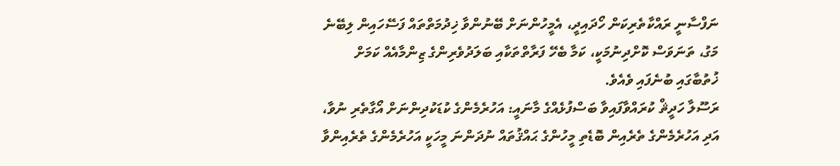ނަފްސާނީ ރައްކާތެރިކަން ހޯދައިދީ، އެމީހުންނަށް ބޭނުންވާ ޚިދުމަތްތައް ފަސޭހައިން ލިބޭނެ މަގު، ތަނަވަސް ކޮށްދިނުމަކީ، ކަމާ ބެހޭ ފަރާތްތަކާއި ބަލަދުވެރިންގެ ޒިންމާއެއް ކަމަށް ޚުތުބާގައި ބުނެފައި ވެއެވެ.
ރަސޫލާ ހަދީޘް ކުރައްވާފައިވާ ބަސްފުޅެއްގެ މާނައީ: އަހުރެމެންގެ ކުޑަކުދިންނަށް އޯގާތެރި ނުވާ، އަދި އަހުރެމެންގެ ތެރެއިން ބޮޑެތި މީހުންގެ ޙައްޤުތައް ނުދަންނަ މީހަކީ އަހުރެމެންގެ ތެރެއިންވާ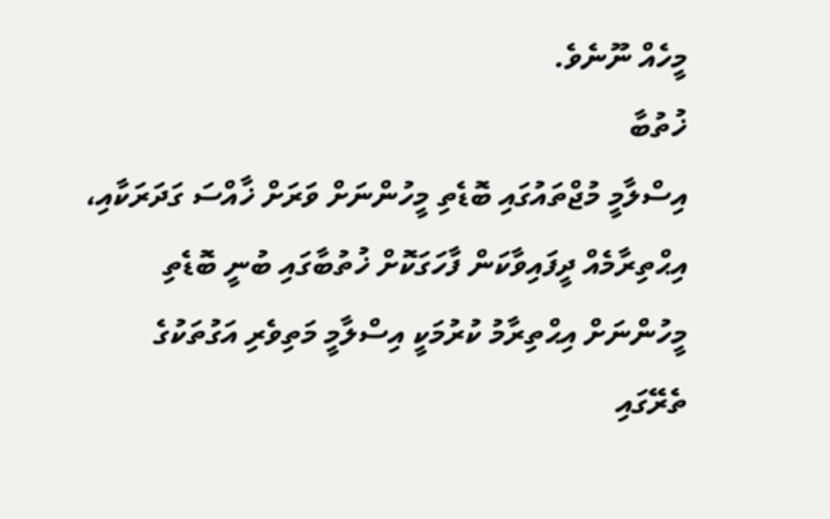މީހެއް ނޫނެވެ.
ޚުތުބާ
އިސްލާމީ މުޖްތައުގައި ބޮޑެތި މީހުންނަށް ވަރަށް ޚާއްސަ ގަދަރަކާއި، އިޙްތިރާމެއް ދީފައިވާކަން ފާހަގަކޮށް ޚުތުބާގައި ބުނީ ބޮޑެތި މީހުންނަށް އިޙްތިރާމު ކުރުމަކީ އިސްލާމީ މަތިވެރި އަގުތަކުގެ ތެރޭގައި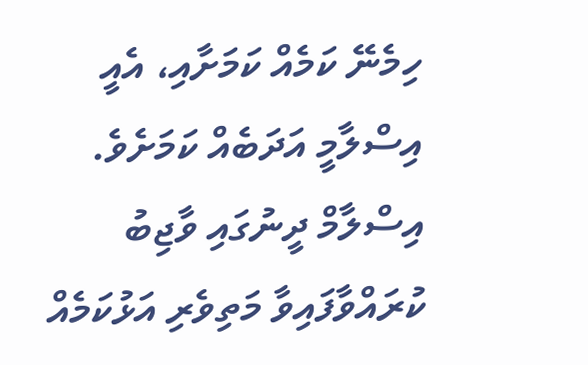ހިމެނޭ ކަމެއް ކަމަށާއި، އެއީ އިސްލާމީ އަދަބެއް ކަމަށެވެ. އިސްލާމް ދީނުގައި ވާޖިބު ކުރައްވާފައިވާ މަތިވެރި އަޅުކަމެއް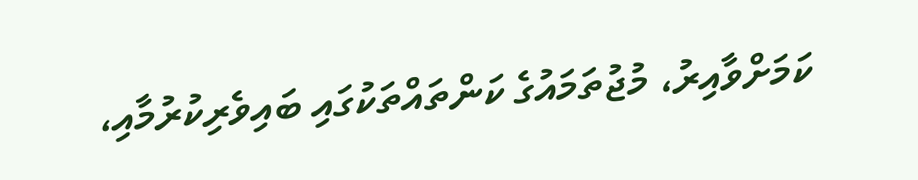ކަމަށްވާއިރު، މުޖުތަމައުގެ ކަންތައްތަކުގައި ބައިވެރިކުރުމާއި،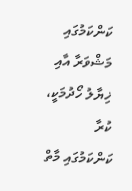ކަންކަމުގައި މަޝްވަރާ އާއި ޚިޔާލު ހޯދުމަކީ، ކުރާ ކަންކަމުގައި މާތް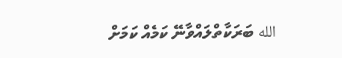الله ބަރަކާތްލައްވާނޭ ކަމެއް ކަމަށް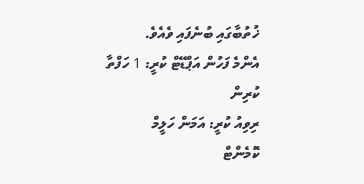ޚުތުބާގައި ބުނެފައި ވެއެވެ.
އެންމެ ފަހުން އަޕްޑޭޓް ކުރީ: 1 ހަފްތާ ކުރިން
ރިވިއު ކުރީ: އަމަން ހަލީމް
ކޮމެންޓް